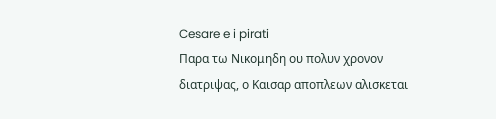Cesare e i pirati
Παρα τω Νικομηδη ου πολυν χρονον διατριψας, ο Καισαρ αποπλεων αλισκεται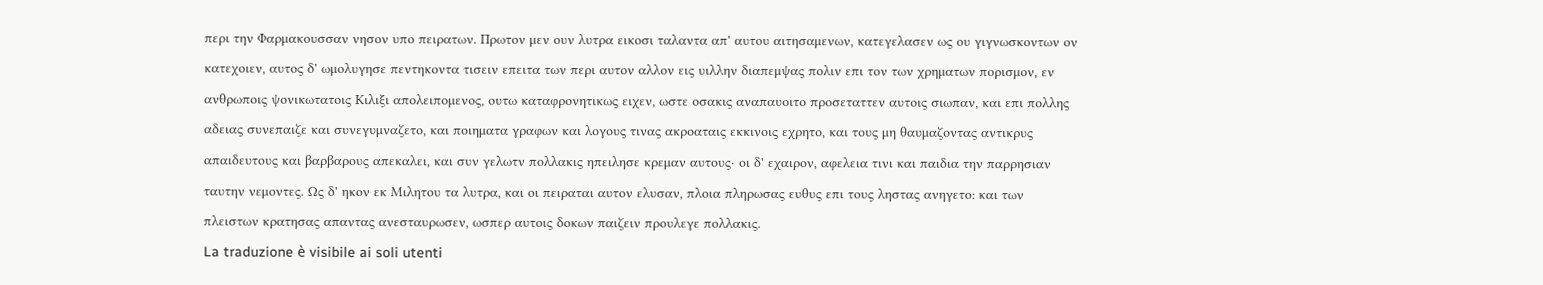περι την Φαρμακουσσαν νησον υπο πειρατων. Πρωτον μεν ουν λυτρα εικοσι ταλαντα απ' αυτου αιτησαμενων, κατεγελασεν ως ου γιγνωσκοντων ον κατεχοιεν, αυτος δ' ωμολυγησε πεντηκοντα τισειν επειτα των περι αυτον αλλον εις υιλλην διαπεμψας πολιν επι τον των χρηματων πορισμον, εν ανθρωποις ψονικωτατοις Κιλιξι απολειπομενος, ουτω καταφρονητικως ειχεν, ωστε οσακις αναπαυοιτο προσεταττεν αυτοις σιωπαν, και επι πολλης αδειας συνεπαιζε και συνεγυμναζετο, και ποιηματα γραφων και λογους τινας ακροαταις εκκινοις εχρητο, και τους μη θαυμαζοντας αντικρυς απαιδευτους και βαρβαρους απεκαλει, και συν γελωτν πολλακις ηπειλησε κρεμαν αυτους· οι δ' εχαιρον, αφελεια τινι και παιδια την παρρησιαν ταυτην νεμοντες. Ως δ' ηκον εκ Μιλητου τα λυτρα, και οι πειραται αυτον ελυσαν, πλοια πληρωσας ευθυς επι τους ληστας ανηγετο: και των πλειστων κρατησας απαντας ανεσταυρωσεν, ωσπερ αυτοις δοκων παιζειν προυλεγε πολλακις.
La traduzione è visibile ai soli utenti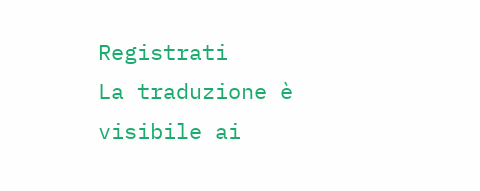Registrati
La traduzione è visibile ai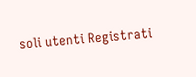soli utenti Registrati